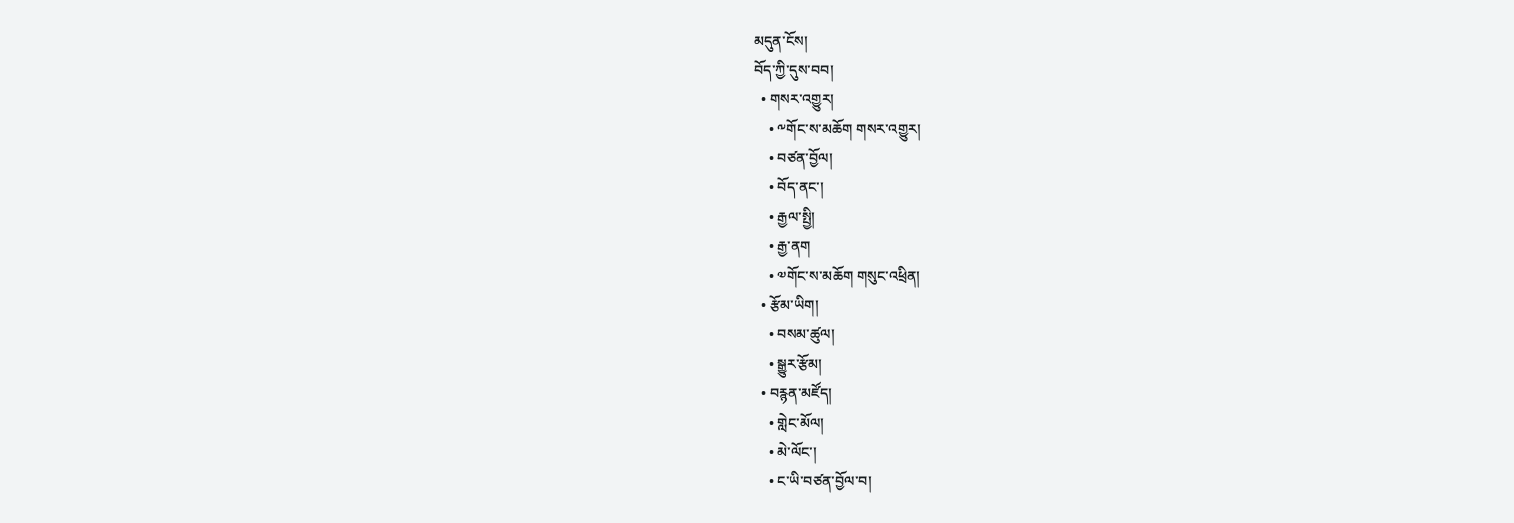མདུན་ངོས།
བོད་ཀྱི་དུས་བབ།
  • གསར་འགྱུར།
    • ༸གོང་ས་མཆོག གསར་འགྱུར།
    • བཙན་བྱོལ།
    • བོད་ནང་།
    • རྒྱལ་སྤྱི།
    • རྒྱ་ནག
    • ༧གོང་ས་མཆོག གསུང་འཕྲིན།
  • རྩོམ་ཡིག།
    • བསམ་ཚུལ།
    • སྒྱུར་རྩོམ།
  • བརྙན་མཛོད།
    • གླེང་མོལ།
    • མེ་ལོང་།
    • ང་ཡི་བཙན་བྱོལ་བ།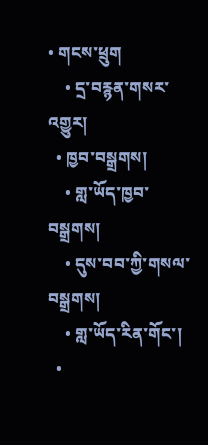• གངས་ཕྲུག
    • དྲ་བརྙན་གསར་འགྱུར།
  • ཁྱབ་བསྒྲགས།
    • གླ་ཡོད་ཁྱབ་བསྒྲགས།
    • དུས་བབ་ཀྱི་གསལ་བསྒྲགས།
    • གླ་ཡོད་རིན་གོང་།
  •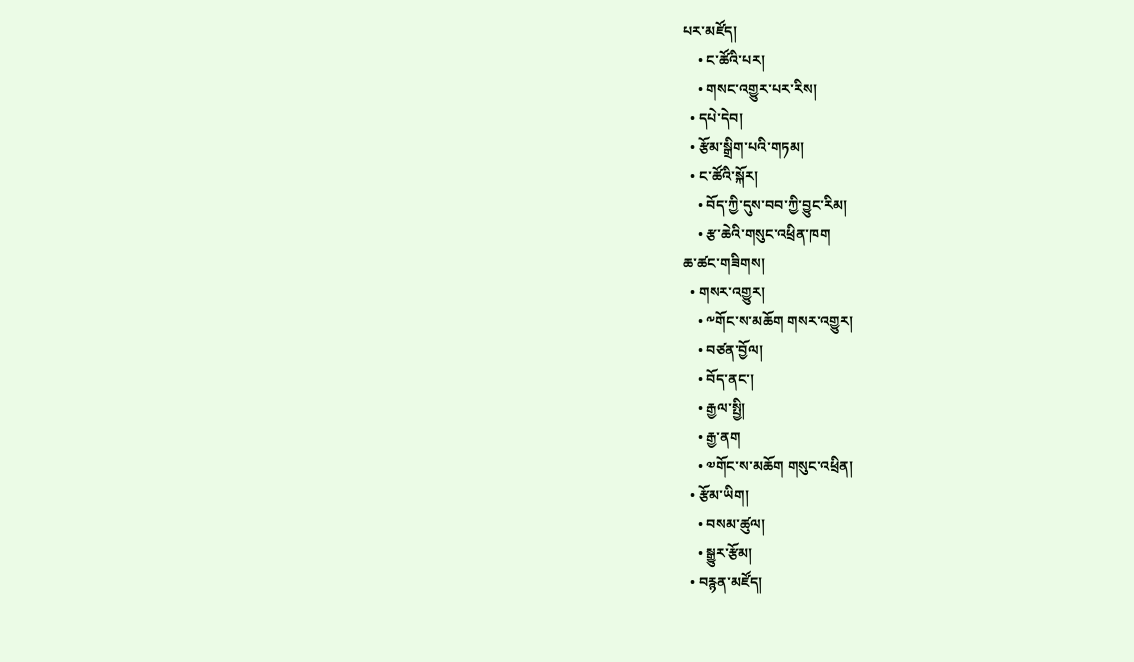པར་མཛོད།
    • ང་ཚོའི་པར།
    • གསང་འགྱུར་པར་རིས།
  • དཔེ་དེབ།
  • རྩོམ་སྒྲིག་པའི་གཏམ།
  • ང་ཚོའི་སྐོར།
    • བོད་ཀྱི་དུས་བབ་ཀྱི་བྱུང་རིམ།
    • རྩ་ཆེའི་གསུང་འཕྲིན་ཁག
ཆ་ཚང་གཟིགས།
  • གསར་འགྱུར།
    • ༸གོང་ས་མཆོག གསར་འགྱུར།
    • བཙན་བྱོལ།
    • བོད་ནང་།
    • རྒྱལ་སྤྱི།
    • རྒྱ་ནག
    • ༧གོང་ས་མཆོག གསུང་འཕྲིན།
  • རྩོམ་ཡིག།
    • བསམ་ཚུལ།
    • སྒྱུར་རྩོམ།
  • བརྙན་མཛོད།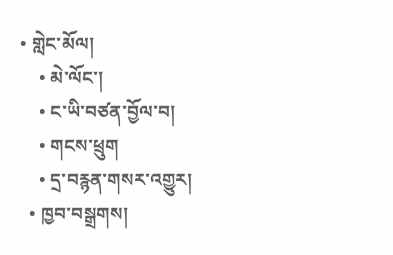• གླེང་མོལ།
    • མེ་ལོང་།
    • ང་ཡི་བཙན་བྱོལ་བ།
    • གངས་ཕྲུག
    • དྲ་བརྙན་གསར་འགྱུར།
  • ཁྱབ་བསྒྲགས།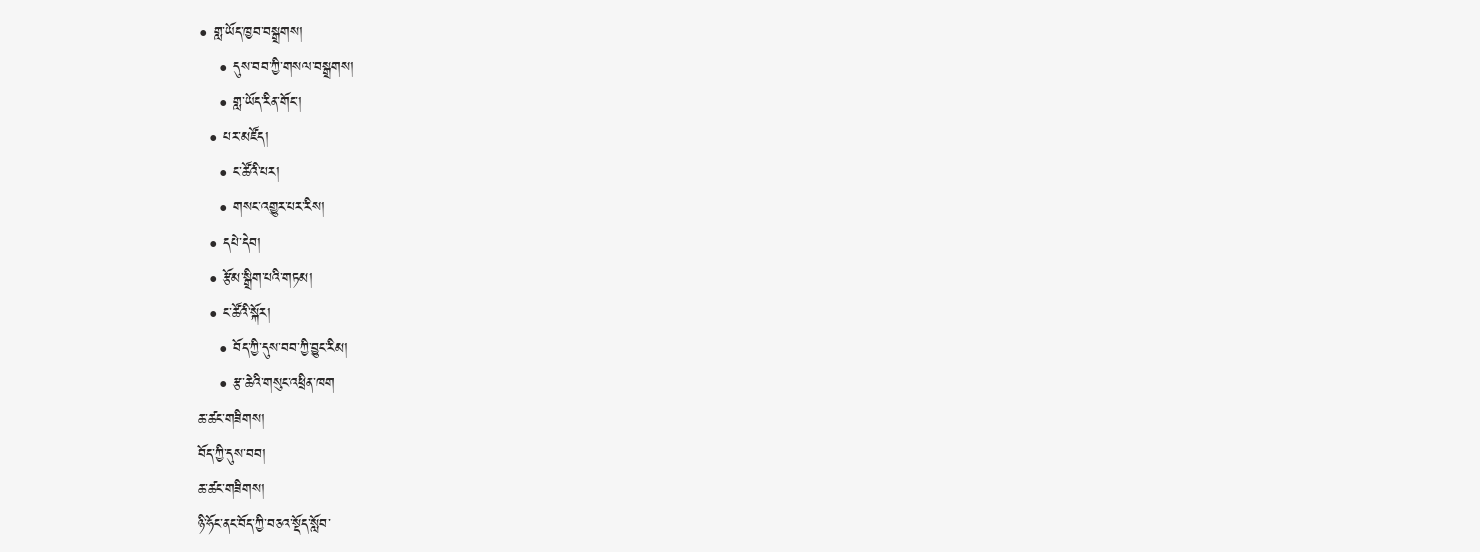• གླ་ཡོད་ཁྱབ་བསྒྲགས།
    • དུས་བབ་ཀྱི་གསལ་བསྒྲགས།
    • གླ་ཡོད་རིན་གོང་།
  • པར་མཛོད།
    • ང་ཚོའི་པར།
    • གསང་འགྱུར་པར་རིས།
  • དཔེ་དེབ།
  • རྩོམ་སྒྲིག་པའི་གཏམ།
  • ང་ཚོའི་སྐོར།
    • བོད་ཀྱི་དུས་བབ་ཀྱི་བྱུང་རིམ།
    • རྩ་ཆེའི་གསུང་འཕྲིན་ཁག
ཆ་ཚང་གཟིགས།
བོད་ཀྱི་དུས་བབ།
ཆ་ཚང་གཟིགས།
ཉི་ཧོང་ནང་བོད་ཀྱི་བཅའ་སྡོད་སློབ་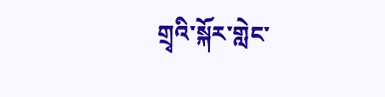གྲྭའི་སྐོར་གླེང་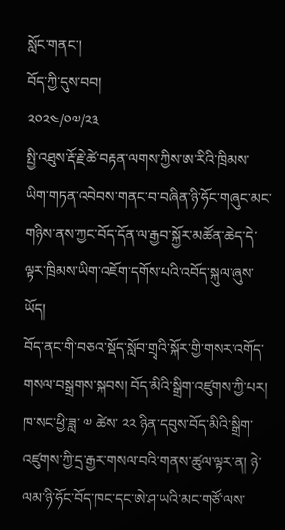སློང་གནང་།
བོད་ཀྱི་དུས་བབ།
༢༠༢༤/༠༧/༢༣
སྤྱི་འཐུས་རྡོ་རྗེ་ཚེ་བརྟན་ལགས་ཀྱིས་ཨ་རིའི་ཁྲིམས་ཡིག་གཏན་འབེབས་གནང་བ་བཞིན་ཉི་ཧོང་གཞུང་མང་གཉིས་ནས་ཀྱང་བོད་དོན་ལ་རྒྱབ་སྐྱོར་མཚོན་ཆེད་དེ་ལྟར་ཁྲིམས་ཡིག་འཇོག་དགོས་པའི་འབོད་སྐུལ་ཞུས་ཡོད།
བོད་ནང་གི་བཅའ་སྡོད་སློབ་གྲྭའི་སྐོར་གྱི་གསར་འགོད་གསལ་བསྒྲགས་སྐབས། བོད་མིའི་སྒྲིག་འཛུགས་ཀྱི་པར།
ཁ་སང་ཕྱི་ཟླ་ ༧ ཚེས་ ༢༢ ཉིན་དབུས་བོད་མིའི་སྒྲིག་འཛུགས་ཀྱི་དྲ་རྒྱར་གསལ་བའི་གནས་ཚུལ་ལྟར་ན། ཉེ་ལམ་ཉི་ཧོང་བོད་ཁང་དང་ཨེ་ཤ་ཡའི་མང་གཙོ་ལས་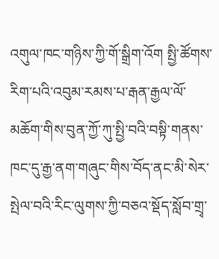འགུལ་ཁང་གཉིས་ཀྱི་གོ་སྒྲིག་འོག སྤྱི་ཚོགས་རིག་པའི་འབུམ་རམས་པ་རྒན་རྒྱལ་ལོ་མཆོག་གིས་བུན་ཀྱོ་ཀུ་སྤྱི་བའི་བསྟི་གནས་ཁང་དུ་རྒྱ་ནག་གཞུང་གིས་བོད་ནང་མི་སེར་སྤེལ་བའི་རིང་ལུགས་ཀྱི་བཅའ་སྡོད་སློབ་གྲྭ་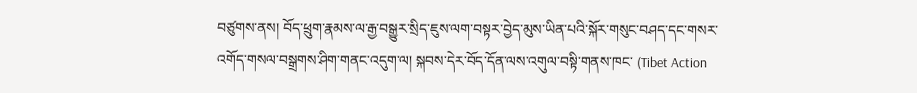བཙུགས་ནས། བོད་ཕྲུག་རྣམས་ལ་རྒྱ་བསྒྱུར་སྲིད་ཇུས་ལག་བསྟར་བྱེད་མུས་ཡིན་པའི་སྐོར་གསུང་བཤད་དང་གསར་འགོད་གསལ་བསྒྲགས་ཤིག་གནང་འདུག་ལ། སྐབས་དེར་བོད་དོན་ལས་འགུལ་བསྟི་གནས་ཁང་ (Tibet Action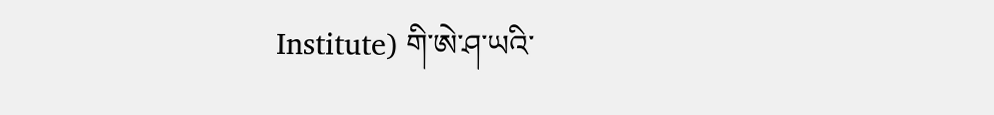Institute) གི་ཨེ་ཤ་ཡའི་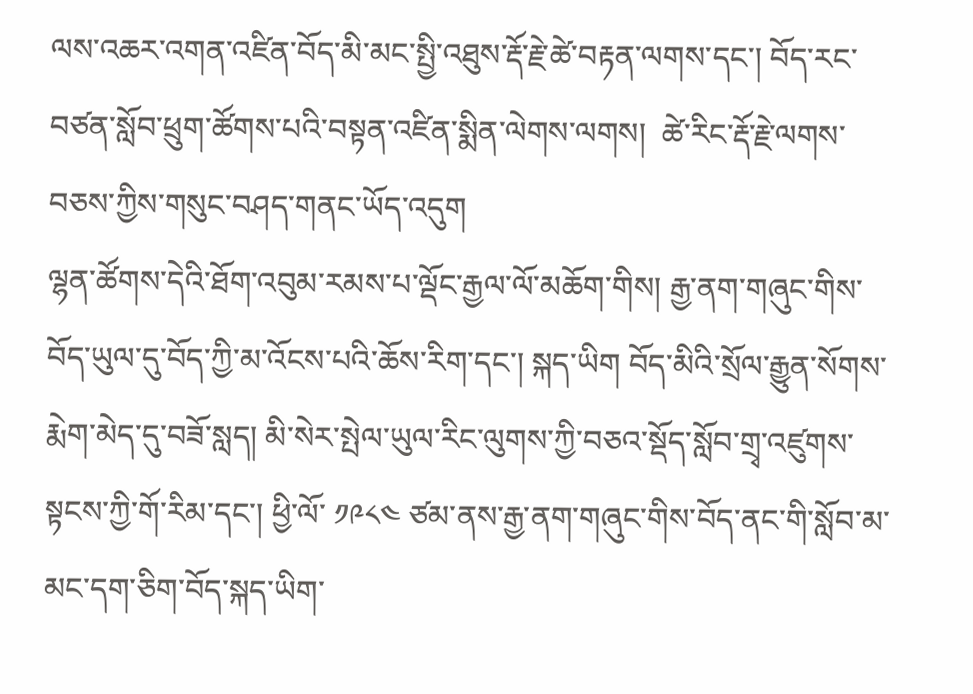ལས་འཆར་འགན་འཛིན་བོད་མི་མང་སྤྱི་འཐུས་རྡོ་རྗེ་ཚེ་བརྟན་ལགས་དང་། བོད་རང་བཙན་སློབ་ཕྲུག་ཚོགས་པའི་བསྟན་འཛིན་སྨིན་ལེགས་ལགས།  ཚེ་རིང་རྡོ་རྗེ་ལགས་བཅས་ཀྱིས་གསུང་བཤད་གནང་ཡོད་འདུག
ལྷན་ཚོགས་དེའི་ཐོག་འབུམ་རམས་པ་ལྡོང་རྒྱལ་ལོ་མཆོག་གིས། རྒྱ་ནག་གཞུང་གིས་བོད་ཡུལ་དུ་བོད་ཀྱི་མ་འོངས་པའི་ཆོས་རིག་དང་། སྐད་ཡིག བོད་མིའི་སྲོལ་རྒྱུན་སོགས་རྨེག་མེད་དུ་བཟོ་སླད། མི་སེར་སྤེལ་ཡུལ་རིང་ལུགས་ཀྱི་བཅའ་སྡོད་སློབ་གྲྭ་འཛུགས་སྟངས་ཀྱི་གོ་རིམ་དང་། ཕྱི་ལོ་ ༡༩༨༤ ཙམ་ནས་རྒྱ་ནག་གཞུང་གིས་བོད་ནང་གི་སློབ་མ་མང་དག་ཅིག་བོད་སྐད་ཡིག་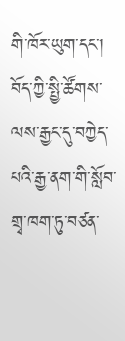གི་ཁོར་ཡུག་དང་། བོད་ཀྱི་སྤྱི་ཚོགས་ལས་རྒྱང་དུ་བཀྱེད་པའི་རྒྱ་ནག་གི་སློབ་གྲྭ་ཁག་ཏུ་བཙན་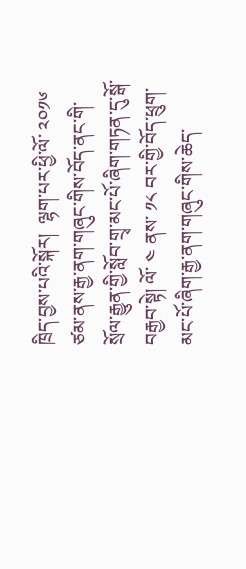ཁྲིད་བྱས་པའི་སྐོར།  ལྷག་པར་ཕྱི་ལོ་ ༢༠༡༦ ཙམ་ནས་རྒྱ་ནག་གཞུང་གིས་བོད་ནང་གི་སྲོལ་རྒྱུན་གྱི་སློབ་གྲྭ་མང་པོ་ཞིག་གཏན་དུ་སྒོ་བརྒྱབ་སྟེ། ལོ་ ༤ ནས་ ༡༨ བར་གྱི་བོད་ཕྲུག་མང་པོ་ཞིག་རྒྱ་ནག་གཞུང་གིས་ཆེད་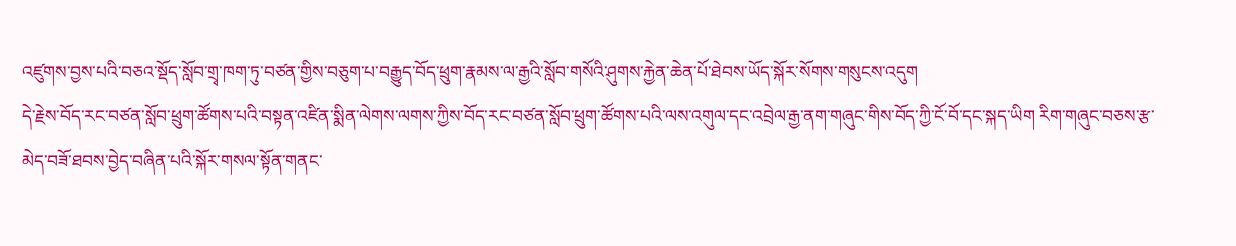འཛུགས་བྱས་པའི་བཅའ་སྡོད་སློབ་གྲྭ་ཁག་ཏུ་བཙན་གྱིས་བཅུག་པ་བརྒྱུད་བོད་ཕྲུག་རྣམས་ལ་རྒྱའི་སློབ་གསོའི་ཤུགས་རྐྱེན་ཆེན་པོ་ཐེབས་ཡོད་སྐོར་སོགས་གསུངས་འདུག
དེ་རྗེས་བོད་རང་བཙན་སློབ་ཕྲུག་ཚོགས་པའི་བསྟན་འཛིན་སྨིན་ལེགས་ལགས་ཀྱིས་བོད་རང་བཙན་སློབ་ཕྲུག་ཚོགས་པའི་ལས་འགུལ་དང་འབྲེལ་རྒྱ་ནག་གཞུང་གིས་བོད་ཀྱི་ངོ་བོ་དང་སྐད་ཡིག རིག་གཞུང་བཅས་རྩ་མེད་བཟོ་ཐབས་བྱེད་བཞིན་པའི་སྐོར་གསལ་སྟོན་གནང་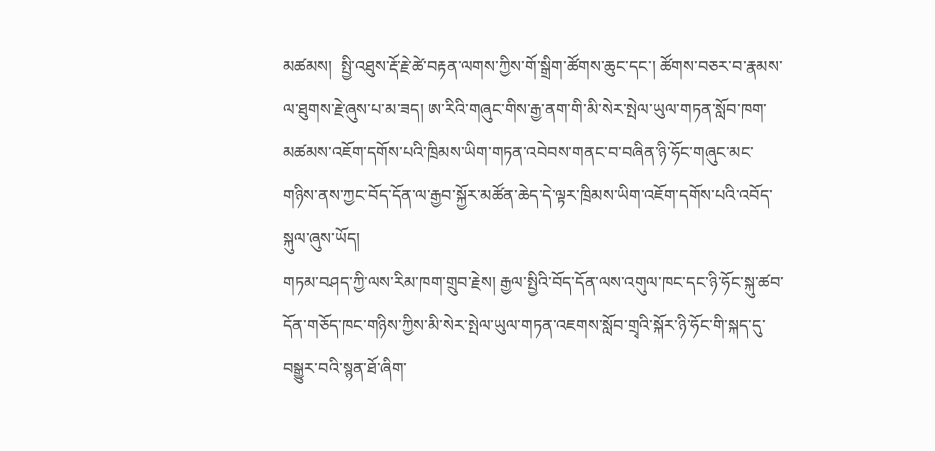མཚམས།  སྤྱི་འཐུས་རྡོ་རྗེ་ཚེ་བརྟན་ལགས་ཀྱིས་གོ་སྒྲིག་ཚོགས་ཆུང་དང་། ཚོགས་བཅར་བ་རྣམས་ལ་ཐུགས་རྗེ་ཞུས་པ་མ་ཟད། ཨ་རིའི་གཞུང་གིས་རྒྱ་ནག་གི་མི་སེར་སྤེལ་ཡུལ་གཏན་སློབ་ཁག་མཚམས་འཇོག་དགོས་པའི་ཁྲིམས་ཡིག་གཏན་འབེབས་གནང་བ་བཞིན་ཉི་ཧོང་གཞུང་མང་གཉིས་ནས་ཀྱང་བོད་དོན་ལ་རྒྱབ་སྐྱོར་མཚོན་ཆེད་དེ་ལྟར་ཁྲིམས་ཡིག་འཇོག་དགོས་པའི་འབོད་སྐུལ་ཞུས་ཡོད།
གཏམ་བཤད་ཀྱི་ལས་རིམ་ཁག་གྲུབ་རྗེས། རྒྱལ་སྤྱིའི་བོད་དོན་ལས་འགུལ་ཁང་དང་ཉི་ཧོང་སྐུ་ཚབ་དོན་གཅོད་ཁང་གཉིས་ཀྱིས་མི་སེར་སྤེལ་ཡུལ་གཏན་འཇགས་སློབ་གྲྭའི་སྐོར་ཉི་ཧོང་གི་སྐད་དུ་བསྒྱུར་བའི་སྙན་ཐོ་ཞིག་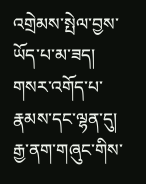འགྲེམས་སྤེལ་བྱས་ཡོད་པ་མ་ཟད། གསར་འགོད་པ་རྣམས་དང་ལྷན་དུ། རྒྱ་ནག་གཞུང་གིས་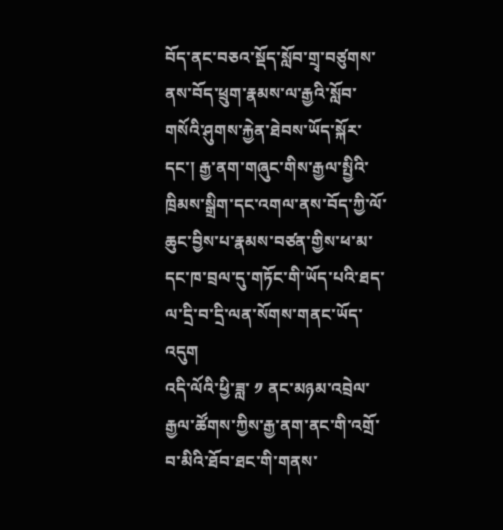བོད་ནང་བཅའ་སྡོད་སློབ་གྲྭ་བཙུགས་ནས་བོད་ཕྲུག་རྣམས་ལ་རྒྱའི་སློབ་གསོའི་ཤུགས་རྐྱེན་ཐེབས་ཡོད་སྐོར་དང་། རྒྱ་ནག་གཞུང་གིས་རྒྱལ་སྤྱིའི་ཁྲིམས་སྒྲིག་དང་འགལ་ནས་བོད་ཀྱི་ལོ་ཆུང་བྱིས་པ་རྣམས་བཙན་གྱིས་ཕ་མ་དང་ཁ་བྲལ་དུ་གཏོང་གི་ཡོད་པའི་ཐད་ལ་དྲི་བ་དྲི་ལན་སོགས་གནང་ཡོད་འདུག
འདི་ལོའི་ཕྱི་ཟླ་ ༡ ནང་མཉམ་འབྲེལ་རྒྱལ་ཚོགས་ཀྱིས་རྒྱ་ནག་ནང་གི་འགྲོ་བ་མིའི་ཐོབ་ཐང་གི་གནས་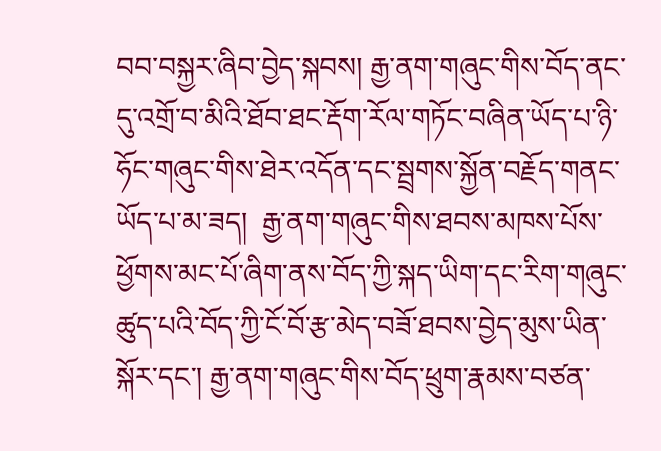བབ་བསྐྱར་ཞིབ་བྱེད་སྐབས། རྒྱ་ནག་གཞུང་གིས་བོད་ནང་དུ་འགྲོ་བ་མིའི་ཐོབ་ཐང་རྡོག་རོལ་གཏོང་བཞིན་ཡོད་པ་ཉི་ཧོང་གཞུང་གིས་ཐེར་འདོན་དང་སྦྲགས་སྐྱོན་བརྗོད་གནང་ཡོད་པ་མ་ཟད།  རྒྱ་ནག་གཞུང་གིས་ཐབས་མཁས་པོས་ཕྱོགས་མང་པོ་ཞིག་ནས་བོད་ཀྱི་སྐད་ཡིག་དང་རིག་གཞུང་ཚུད་པའི་བོད་ཀྱི་ངོ་བོ་རྩ་མེད་བཟོ་ཐབས་བྱེད་མུས་ཡིན་སྐོར་དང་། རྒྱ་ནག་གཞུང་གིས་བོད་ཕྲུག་རྣམས་བཙན་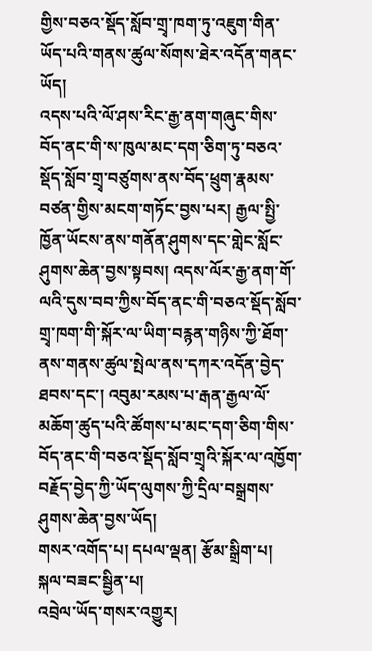གྱིས་བཅའ་སྡོད་སློབ་གྲྭ་ཁག་ཏུ་འཇུག་གིན་ཡོད་པའི་གནས་ཚུལ་སོགས་ཐེར་འདོན་གནང་ཡོད།
འདས་པའི་ལོ་ཤས་རིང་རྒྱ་ནག་གཞུང་གིས་བོད་ནང་གི་ས་ཁུལ་མང་དག་ཅིག་ཏུ་བཅའ་སྡོད་སློབ་གྲྭ་བཙུགས་ནས་བོད་ཕྲུག་རྣམས་བཙན་གྱིས་མངག་གཏོང་བྱས་པར། རྒྱལ་སྤྱི་ཁྱོན་ཡོངས་ནས་གནོན་ཤུགས་དང་གླེང་སློང་ཤུགས་ཆེན་བྱས་སྟབས། འདས་ལོར་རྒྱ་ནག་གོ་ལའི་དུས་བབ་ཀྱིས་བོད་ནང་གི་བཅའ་སྡོད་སློབ་གྲྭ་ཁག་གི་སྐོར་ལ་ཡིག་བརྙན་གཉིས་ཀྱི་ཐོག་ནས་གནས་ཚུལ་སྤེལ་ནས་དཀར་འདོན་བྱེད་ཐབས་དང་། འབུམ་རམས་པ་རྒན་རྒྱལ་ལོ་མཆོག་ཚུད་པའི་ཚོགས་པ་མང་དག་ཅིག་གིས་བོད་ནང་གི་བཅའ་སྡོད་སློབ་གྲྭའི་སྐོར་ལ་འཁྱོག་བརྗོད་བྱེད་ཀྱི་ཡོད་ལུགས་ཀྱི་དྲིལ་བསྒྲགས་ཤུགས་ཆེན་བྱས་ཡོད།
གསར་འགོད་པ། དཔལ་ལྡན། རྩོམ་སྒྲིག་པ། སྐལ་བཟང་སྦྱིན་པ།
འབྲེལ་ཡོད་གསར་འགྱུར།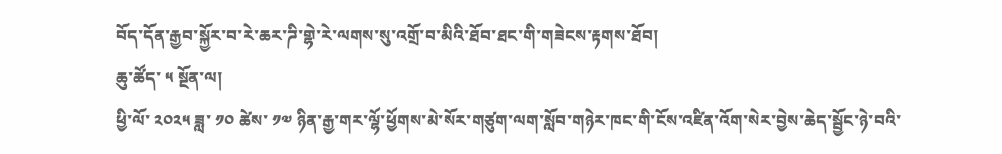བོད་དོན་རྒྱབ་སྐྱོར་བ་རེ་ཆར་ཌི་གྷེ་རེ་ལགས་སུ་འགྲོ་བ་མིའི་ཐོབ་ཐང་གི་གཟེངས་རྟགས་ཐོབ།
ཆུ་ཚོད་ ༥ སྔོན་ལ།
ཕྱི་ལོ་ ༢༠༢༥ ཟླ་ ༡༠ ཚེས་ ༡༧ ཉིན་རྒྱ་གར་ལྷོ་ཕྱོགས་མེ་སོར་གཙུག་ལག་སློབ་གཉེར་ཁང་གི་ངོས་འཛིན་འོག་སེར་བྱེས་ཆེད་སྦྱོང་ཉེ་བའི་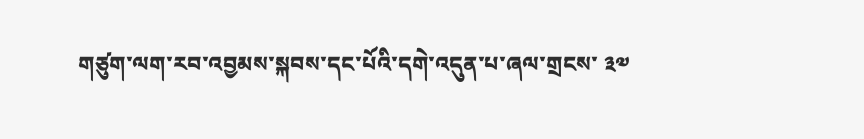གཙུག་ལག་རབ་འབྱམས་སྐབས་དང་པོའི་དགེ་འདུན་པ་ཞལ་གྲངས་ ༣༧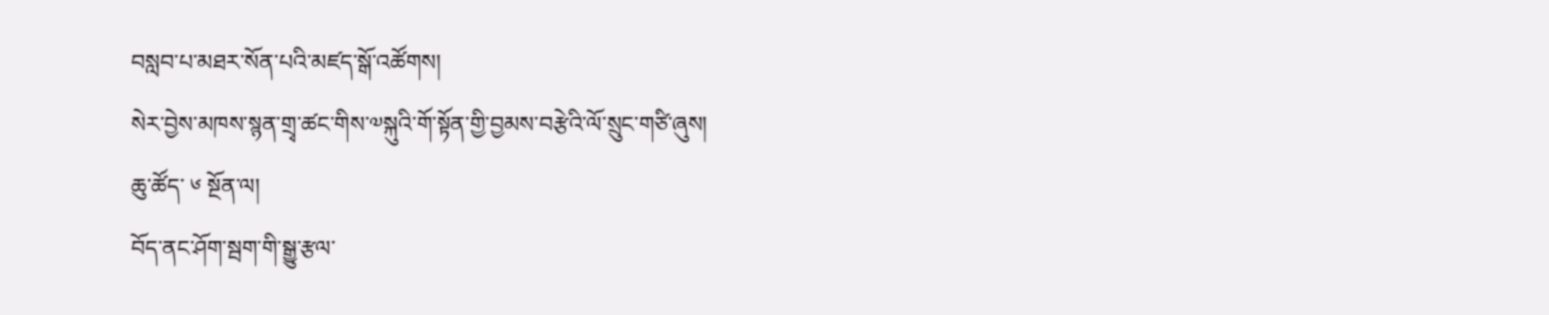བསླབ་པ་མཐར་སོན་པའི་མཛད་སྒོ་འཚོགས།
སེར་བྱེས་མཁས་སྙན་གྲྭ་ཚང་གིས་༧སྐུའི་གོ་སྟོན་གྱི་བྱམས་བརྩེའི་ལོ་སྲུང་གཙི་ཞུས།
ཆུ་ཚོད་ ༦ སྔོན་ལ།
བོད་ནང་ཤོག་སྦག་གི་སྒྱུ་རྩལ་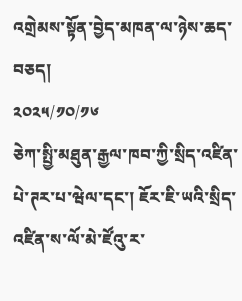འགྲེམས་སྟོན་བྱེད་མཁན་ལ་ཉེས་ཆད་བཅད།
༢༠༢༥/༡༠/༡༦
ཅེཀ་སྤྱི་མཐུན་རྒྱལ་ཁབ་ཀྱི་སྲིད་འཛིན་པེ་ཊར་པ་ཝེལ་དང་། ཇོར་ཇི་ཡའི་སྲིད་འཛིན་ས་ལོ་མེ་ཛོའུ་ར་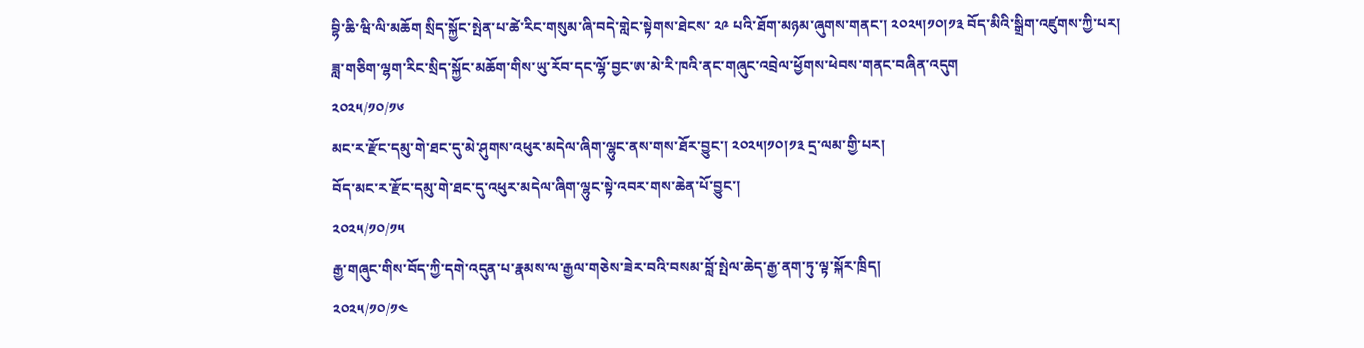བྷི་ཆི་ཝི་ལི་མཆོག སྲིད་སྐྱོང་སྤེན་པ་ཚེ་རིང་གསུམ་ཞི་བདེ་གླེང་སྟེགས་ཐེངས་ ༢༩ པའི་ཐོག་མཉམ་ཞུགས་གནང་། ༢༠༢༥།༡༠།༡༣ བོད་མིའི་སྒྲིག་འཛུགས་ཀྱི་པར།
ཟླ་གཅིག་ལྷག་རིང་སྲིད་སྐྱོང་མཆོག་གིས་ཡུ་རོབ་དང་ལྷོ་བྱང་ཨ་མེ་རི་ཁའི་ནང་གཞུང་འབྲེལ་ཕྱོགས་ཕེབས་གནང་བཞིན་འདུག
༢༠༢༥/༡༠/༡༦
མང་ར་རྫོང་དམུ་གེ་ཐང་དུ་མེ་ཤུགས་འཕུར་མདེལ་ཞིག་ལྷུང་ནས་གས་ཐོར་བྱུང་། ༢༠༢༥།༡༠།༡༣ དྲ་ལམ་གྱི་པར།
བོད་མང་ར་རྫོང་དམུ་གེ་ཐང་དུ་འཕུར་མདེལ་ཞིག་ལྷུང་སྟེ་འབར་གས་ཆེན་པོ་བྱུང་།
༢༠༢༥/༡༠/༡༥
རྒྱ་གཞུང་གིས་བོད་ཀྱི་དགེ་འདུན་པ་རྣམས་ལ་རྒྱལ་གཅེས་ཟེར་བའི་བསམ་བློ་སྤེལ་ཆེད་རྒྱ་ནག་ཏུ་ལྟ་སྐོར་ཁྲིད།
༢༠༢༥/༡༠/༡༤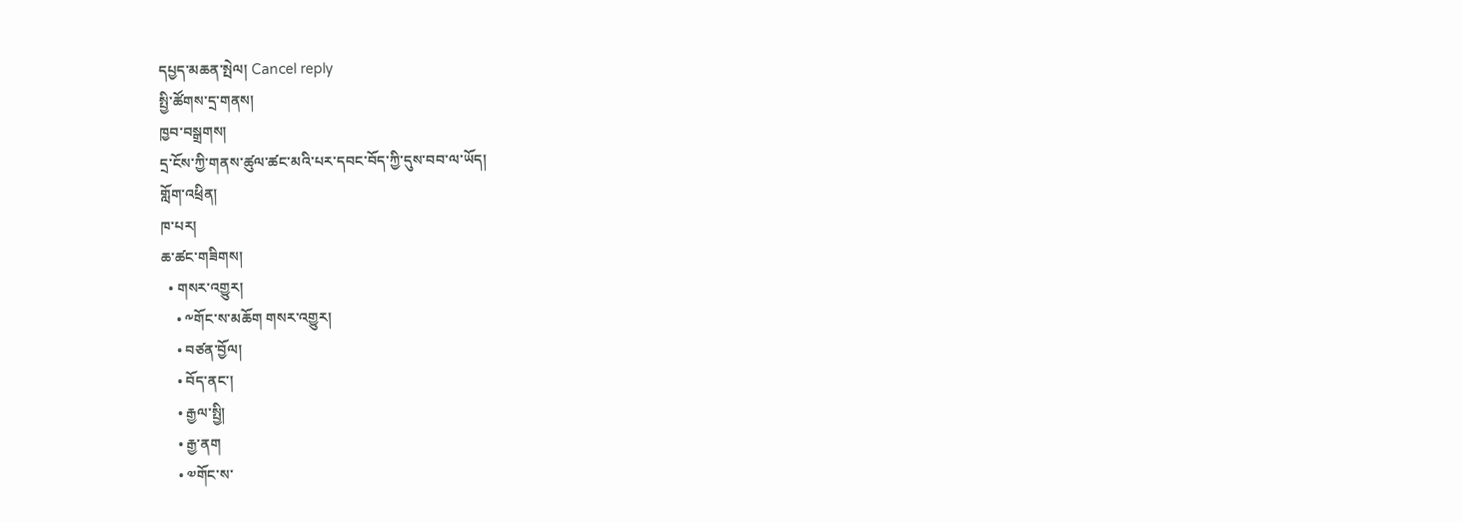དཔྱད་མཆན་སྤེལ། Cancel reply
སྤྱི་ཚོགས་དྲ་གནས།
ཁྱབ་བསྒྲགས།
དྲ་ངོས་ཀྱི་གནས་ཚུལ་ཚང་མའི་པར་དབང་བོད་ཀྱི་དུས་བབ་ལ་ཡོད།
གློག་འཕྲིན།
ཁ་པར།
ཆ་ཚང་གཟིགས།
  • གསར་འགྱུར།
    • ༸གོང་ས་མཆོག གསར་འགྱུར།
    • བཙན་བྱོལ།
    • བོད་ནང་།
    • རྒྱལ་སྤྱི།
    • རྒྱ་ནག
    • ༧གོང་ས་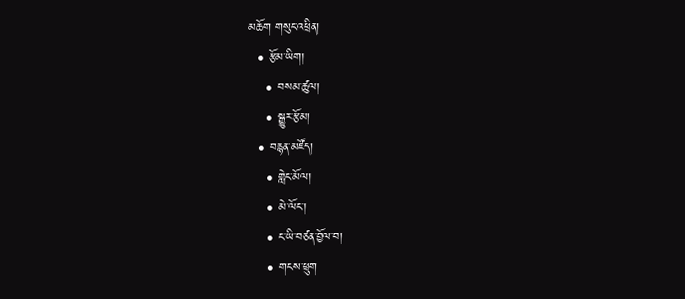མཆོག གསུང་འཕྲིན།
  • རྩོམ་ཡིག།
    • བསམ་ཚུལ།
    • སྒྱུར་རྩོམ།
  • བརྙན་མཛོད།
    • གླེང་མོལ།
    • མེ་ལོང་།
    • ང་ཡི་བཙན་བྱོལ་བ།
    • གངས་ཕྲུག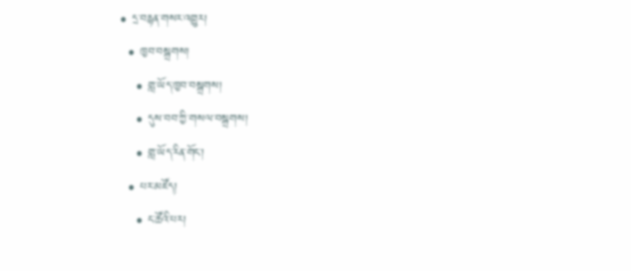• དྲ་བརྙན་གསར་འགྱུར།
  • ཁྱབ་བསྒྲགས།
    • གླ་ཡོད་ཁྱབ་བསྒྲགས།
    • དུས་བབ་ཀྱི་གསལ་བསྒྲགས།
    • གླ་ཡོད་རིན་གོང་།
  • པར་མཛོད།
    • ང་ཚོའི་པར།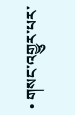• གསང་འགྱུར་པར་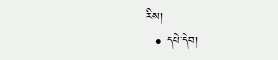རིས།
  • དཔེ་དེབ།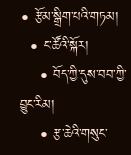• རྩོམ་སྒྲིག་པའི་གཏམ།
  • ང་ཚོའི་སྐོར།
    • བོད་ཀྱི་དུས་བབ་ཀྱི་བྱུང་རིམ།
    • རྩ་ཆེའི་གསུང་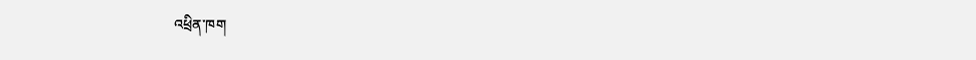འཕྲིན་ཁག